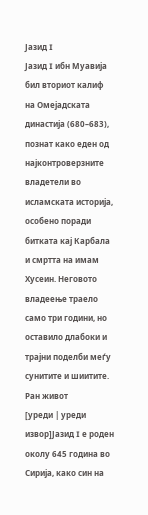Јазид I
Јазид I ибн Муавија бил вториот калиф на Омејадската династија (680–683), познат како еден од најконтроверзните владетели во исламската историја, особено поради битката кај Карбала и смртта на имам Хусеин. Неговото владеење траело само три години, но оставило длабоки и трајни поделби меѓу сунитите и шиитите.
Ран живот
[уреди | уреди извор]Јазид I е роден околу 645 година во Сирија, како син на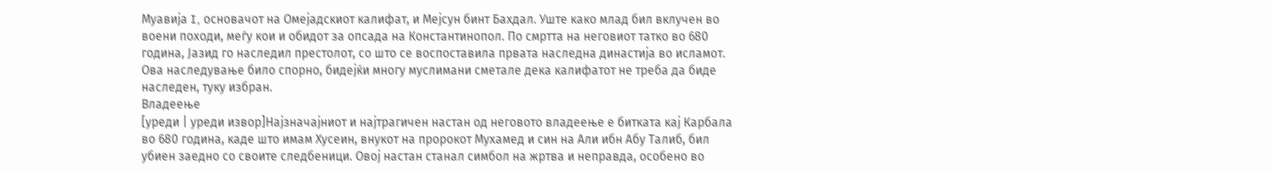Муавија I, основачот на Омејадскиот калифат, и Мејсун бинт Бахдал. Уште како млад бил вклучен во воени походи, меѓу кои и обидот за опсада на Константинопол. По смртта на неговиот татко во 680 година, Јазид го наследил престолот, со што се воспоставила првата наследна династија во исламот. Ова наследување било спорно, бидејќи многу муслимани сметале дека калифатот не треба да биде наследен, туку избран.
Владеење
[уреди | уреди извор]Најзначајниот и најтрагичен настан од неговото владеење е битката кај Карбала во 680 година, каде што имам Хусеин, внукот на пророкот Мухамед и син на Али ибн Абу Талиб, бил убиен заедно со своите следбеници. Овој настан станал симбол на жртва и неправда, особено во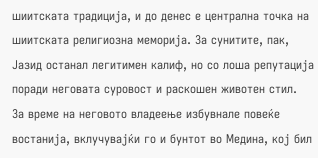шиитската традиција, и до денес е централна точка на шиитската религиозна меморија. За сунитите, пак, Јазид останал легитимен калиф, но со лоша репутација поради неговата суровост и раскошен животен стил.
За време на неговото владеење избувнале повеќе востанија, вклучувајќи го и бунтот во Медина, кој бил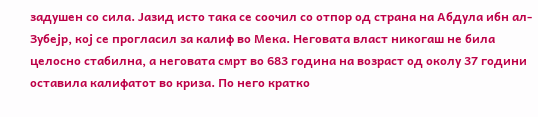задушен со сила. Јазид исто така се соочил со отпор од страна на Абдула ибн ал-Зубејр, кој се прогласил за калиф во Мека. Неговата власт никогаш не била целосно стабилна, а неговата смрт во 683 година на возраст од околу 37 години оставила калифатот во криза. По него кратко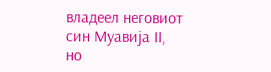владеел неговиот син Муавија II, но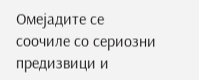Омејадите се соочиле со сериозни предизвици и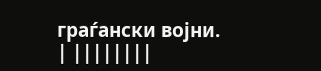граѓански војни.
| ||||||||